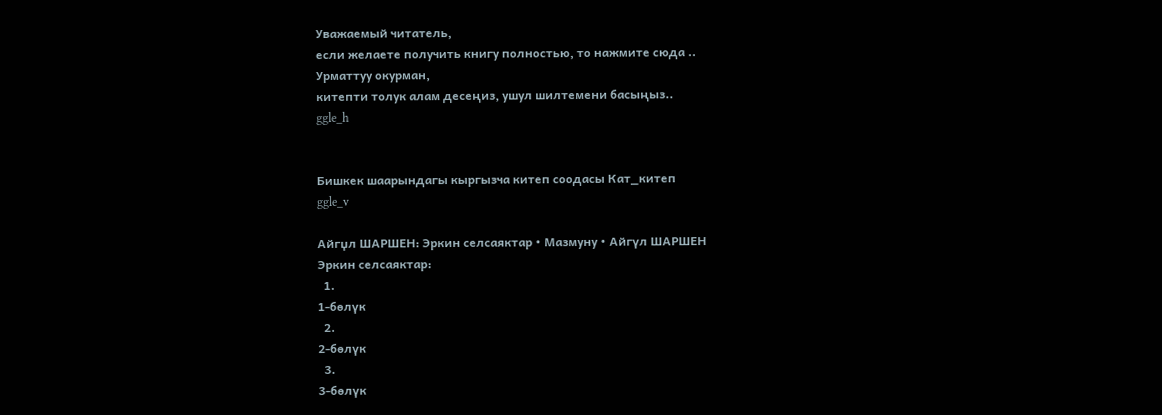Уважаемый читатель,
если желаете получить книгу полностью, то нажмите сюда ..
Урматтуу окурман,
китепти толук алам десеңиз, ушул шилтемени басыңыз..
ggle_h


Бишкек шаарындагы кыргызча китеп соодасы Кат_китеп
ggle_v

Айгџл ШАРШЕН: Эркин селсаяктар • Мазмуну • Айгүл ШАРШЕН
Эркин селсаяктар:
  1.
1-бөлүк
  2.
2-бөлүк
  3.
3-бөлүк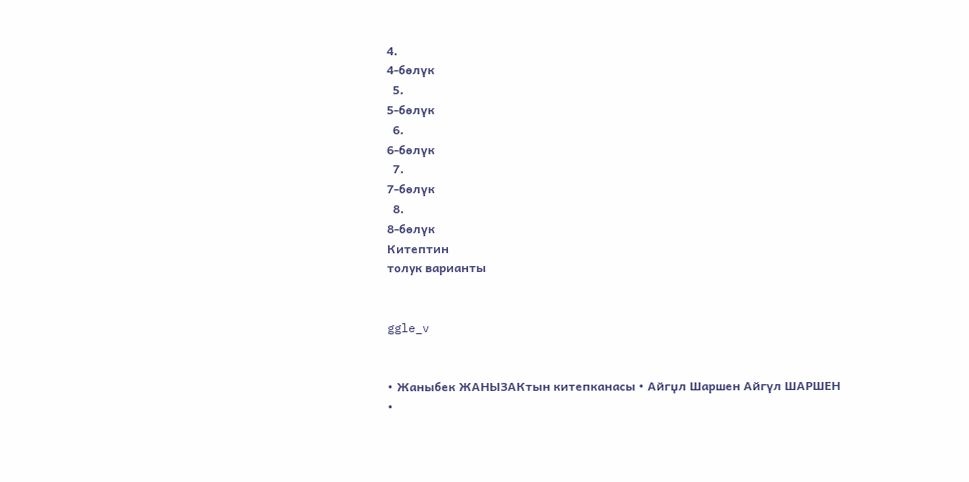4.
4-бөлүк
  5.
5-бөлүк
  6.
6-бөлүк
  7.
7-бөлүк
  8.
8-бөлүк
Китептин
толук варианты


ggle_v


• Жаныбек ЖАНЫЗАКтын китепканасы • Айгџл Шаршен Айгүл ШАРШЕН
•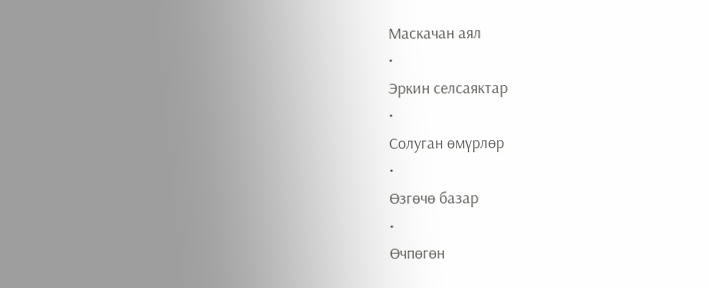Маскачан аял
•
Эркин селсаяктар
•
Солуган өмүрлөр
•
Өзгөчө базар
•
Өчпөгөн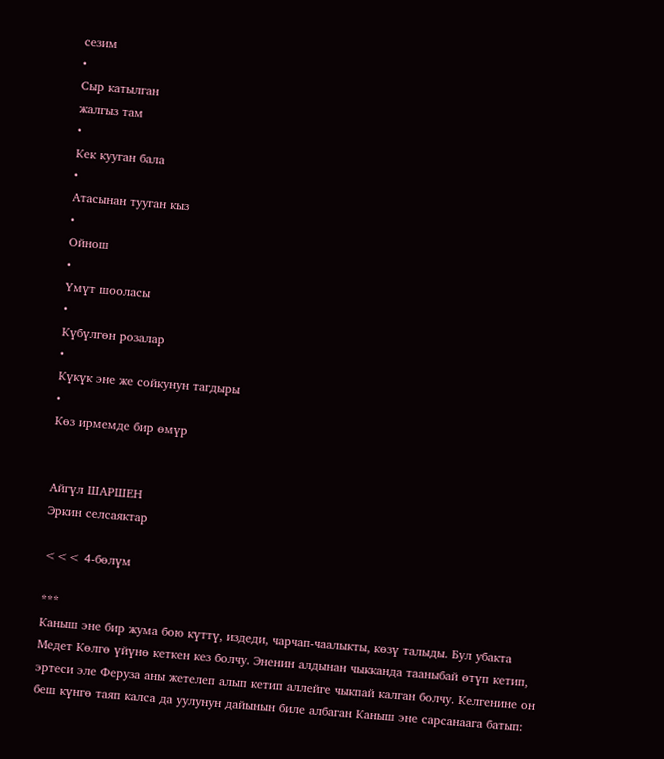сезим
•
Сыр катылган
жалгыз там
•
Кек кууган бала
•
Атасынан тууган кыз
•
Ойнош
•
Үмүт шооласы
•
Күбүлгөн розалар
•
Күкүк эне же сойкунун тагдыры
•
Көз ирмемде бир өмүр


Айгүл ШАРШЕН
Эркин селсаяктар

<<< 4-бөлүм

***
Каныш эне бир жума бою күттү, издеди, чарчап-чаалыкты, көзү талыды. Бул убакта Медет Көлгө үйүнө кеткен кез болчу. Эненин алдынан чыкканда тааныбай өтүп кетип, эртеси эле Феруза аны жетелеп алып кетип аллейге чыкпай калган болчу. Келгенине он беш күнгө таяп калса да уулунун дайынын биле албаган Каныш эне сарсанаага батып: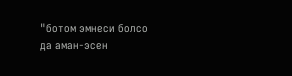"ботом эмнеси болсо да аман-эсен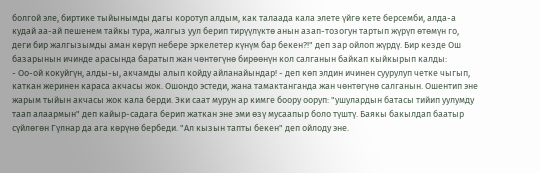болгой эле, биртике тыйынымды дагы коротуп алдым, как талаада кала элете үйгө кете берсемби, алда-а кудай аа-ай пешенем тайкы тура, жалгыз уул берип тирүүлүктө анын азап-тозогун тартып жүрүп өтөмүн го, деги бир жалгызымды аман көрүп небере эркелетер күнүм бар бекен?!" деп зар ойлоп жүрдү. Бир кезде Ош базарынын ичинде арасында баратып жан чөнтөгүнө бирөөнүн кол салганын байкап кыйкырып калды:
- Оо-ой кокуйгүн, алды-ы, акчамды алып койду айланайындар! - деп көп элдин ичинен суурулуп четке чыгып, каткан жеринен караса акчасы жок. Ошондо эстеди, жана тамактанганда жан чөнтөгүнө салганын. Ошентип эне жарым тыйын акчасы жок кала берди. Эки саат мурун ар кимге боору ооруп: "ушулардын батасы тийип уулумду таап алаармын" деп кайыр-садага берип жаткан эне эми өзү мусаапыр боло түштү. Баякы бакылдап баатыр сүйлөгөн Гүлнар да ага көрүнө бербеди. "Ал кызын тапты бекен" деп ойлоду эне.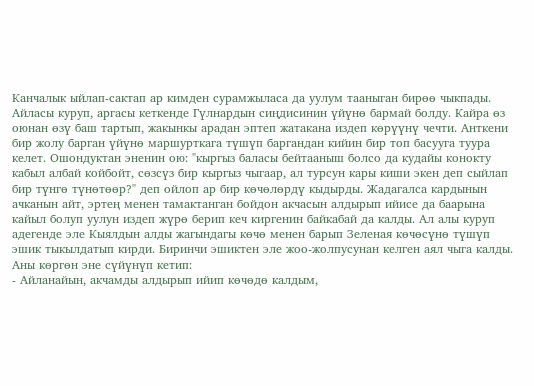Канчалык ыйлап-сактап ар кимден сурамжыласа да уулум тааныган бирөө чыкпады. Айласы куруп, аргасы кеткенде Гүлнардын сиңдисинин үйүнө бармай болду. Кайра өз оюнан өзү баш тартып, жакынкы арадан эптеп жатакана издеп көрүүнү чечти. Анткени бир жолу барган үйүнө маршурткага түшүп баргандан кийин бир топ басууга туура келет. Ошондуктан эненин ою: "кыргыз баласы бейтааныш болсо да кудайы конокту кабыл албай койбойт, сөзсүз бир кыргыз чыгаар, ал турсун кары киши экен деп сыйлап бир түнгө түнөтөөр?" деп ойлоп ар бир көчөлөрдү кыдырды. Жадагалса кардынын ачканын айт, эртең менен тамактанган бойдон акчасын алдырып ийисе да баарына кайыл болуп уулун издеп жүрө берип кеч киргенин байкабай да калды. Ал алы куруп адегенде эле Кыялдын алды жагындагы көчө менен барып Зеленая көчөсүнө түшүп эшик тыкылдатып кирди. Биринчи эшиктен эле жоо-жолпусунан келген аял чыга калды. Аны көргөн эне сүйүнүп кетип:
- Айланайын, акчамды алдырып ийип көчөдө калдым,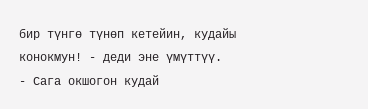бир түнгө түнөп кетейин, кудайы конокмун! - деди эне үмүттүү.
- Сага окшогон кудай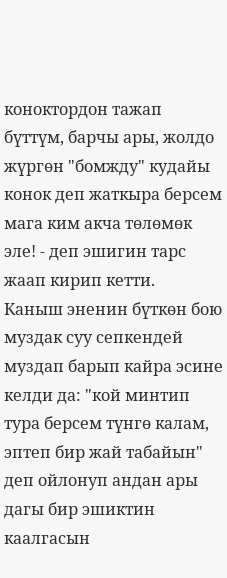коноктордон тажап бүттүм, барчы ары, жолдо жүргөн "бомжду" кудайы конок деп жаткыра берсем мага ким акча төлөмөк эле! - деп эшигин тарс жаап кирип кетти.
Каныш эненин бүткөн бою муздак суу сепкендей муздап барып кайра эсине келди да: "кой минтип тура берсем түнгө калам, эптеп бир жай табайын" деп ойлонуп андан ары дагы бир эшиктин каалгасын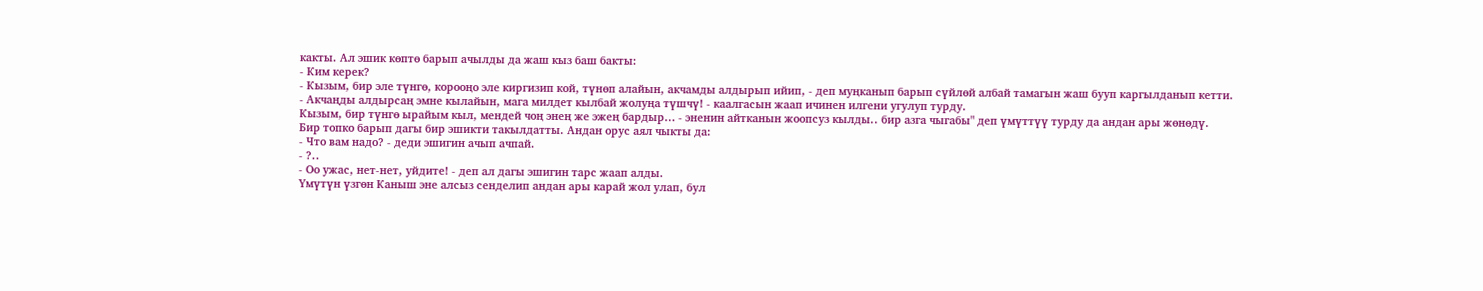какты. Ал эшик көптө барып ачылды да жаш кыз баш бакты:
- Ким керек?
- Кызым, бир эле түнгө, корооңо эле киргизип кой, түнөп алайын, акчамды алдырып ийип, - деп муңканып барып сүйлөй албай тамагын жаш бууп каргылданып кетти.
- Акчаңды алдырсаң эмне кылайын, мага милдет кылбай жолуңа түшчү! - каалгасын жаап ичинен илгени угулуп турду.
Кызым, бир түнгө ырайым кыл, мендей чоң энең же эжең бардыр… - эненин айтканын жоопсуз кылды.. бир азга чыгабы" деп үмүттүү турду да андан ары жөнөдү.
Бир топко барып дагы бир эшикти такылдатты. Андан орус аял чыкты да:
- Что вам надо? - деди эшигин ачып ачпай.
- ?..
- Оо ужас, нет-нет, уйдите! - деп ал дагы эшигин тарс жаап алды.
Үмүтүн үзгөн Каныш эне алсыз сенделип андан ары карай жол улап, бул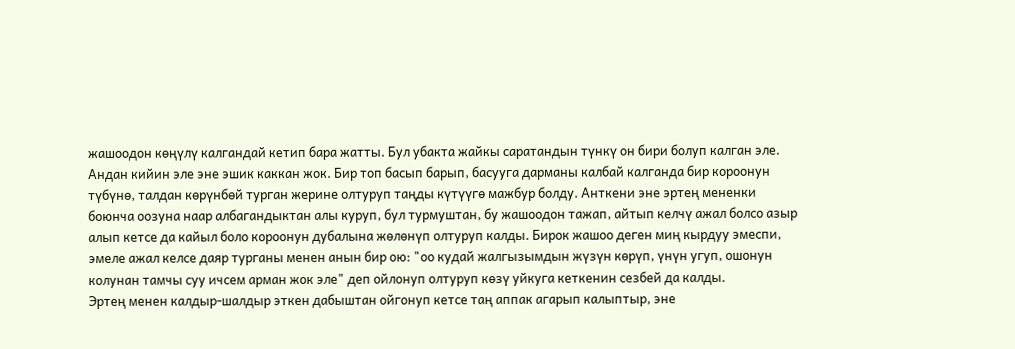жашоодон көңүлү калгандай кетип бара жатты. Бул убакта жайкы саратандын түнкү он бири болуп калган эле. Андан кийин эле эне эшик каккан жок. Бир топ басып барып, басууга дарманы калбай калганда бир короонун түбүнө, талдан көрүнбөй турган жерине олтуруп таңды күтүүгө мажбур болду. Анткени эне эртең мененки боюнча оозуна наар албагандыктан алы куруп, бул турмуштан, бу жашоодон тажап, айтып келчү ажал болсо азыр алып кетсе да кайыл боло короонун дубалына жөлөнүп олтуруп калды. Бирок жашоо деген миң кырдуу эмеспи, эмеле ажал келсе даяр турганы менен анын бир ою: "оо кудай жалгызымдын жүзүн көрүп, үнүн угуп, ошонун колунан тамчы суу ичсем арман жок эле" деп ойлонуп олтуруп көзү уйкуга кеткенин сезбей да калды.
Эртең менен калдыр-шалдыр эткен дабыштан ойгонуп кетсе таң аппак агарып калыптыр, эне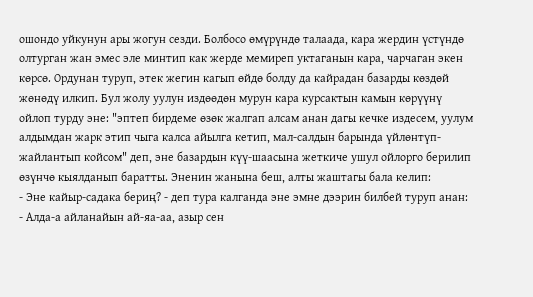ошондо уйкунун ары жогун сезди. Болбосо өмүрүндө талаада, кара жердин үстүндө олтурган жан эмес эле минтип как жерде мемиреп уктаганын кара, чарчаган экен көрсө. Ордунан туруп, этек жегин кагып өйдө болду да кайрадан базарды көздөй жөнөдү илкип. Бул жолу уулун издөөдөн мурун кара курсактын камын көрүүнү ойлоп турду эне: "эптеп бирдеме өзөк жалгап алсам анан дагы кечке издесем, уулум алдымдан жарк этип чыга калса айылга кетип, мал-салдын барында үйлөнтүп-жайлантып койсом" деп, эне базардын күү-шаасына жеткиче ушул ойлорго берилип өзүнчө кыялданып баратты. Эненин жанына беш, алты жаштагы бала келип:
- Эне кайыр-садака бериң? - деп тура калганда эне эмне дээрин билбей туруп анан:
- Алда-а айланайын ай-яа-аа, азыр сен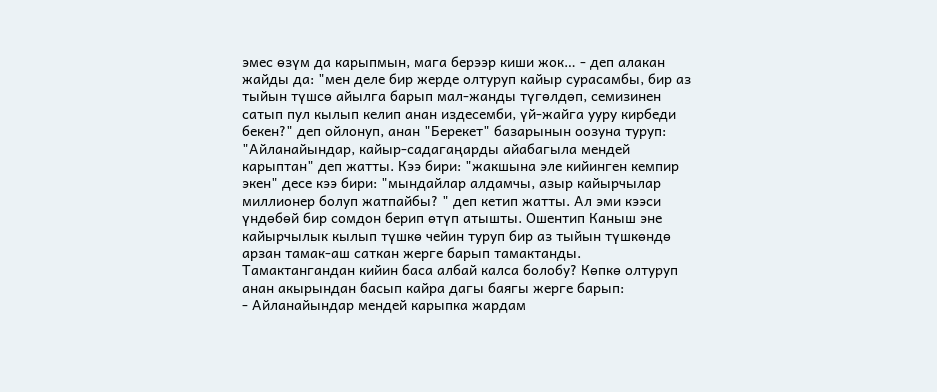эмес өзүм да карыпмын, мага берээр киши жок… - деп алакан жайды да: "мен деле бир жерде олтуруп кайыр сурасамбы, бир аз тыйын түшсө айылга барып мал-жанды түгөлдөп, семизинен сатып пул кылып келип анан издесемби, үй-жайга ууру кирбеди бекен?" деп ойлонуп, анан "Берекет" базарынын оозуна туруп: "Айланайындар, кайыр-садагаңарды айабагыла мендей карыптан" деп жатты. Кээ бири: "жакшына эле кийинген кемпир экен" десе кээ бири: "мындайлар алдамчы, азыр кайырчылар миллионер болуп жатпайбы? " деп кетип жатты. Ал эми кээси үндөбөй бир сомдон берип өтүп атышты. Ошентип Каныш эне кайырчылык кылып түшкө чейин туруп бир аз тыйын түшкөндө арзан тамак-аш саткан жерге барып тамактанды. Тамактангандан кийин баса албай калса болобу? Көпкө олтуруп анан акырындан басып кайра дагы баягы жерге барып:
- Айланайындар мендей карыпка жардам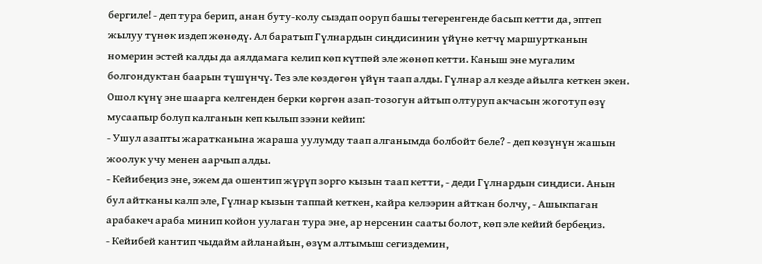бергиле! - деп тура берип, анан буту-колу сыздап ооруп башы тегеренгенде басып кетти да, эптеп жылуу түнөк издеп жөнөдү. Ал баратып Гүлнардын сиңдисинин үйүнө кетчү маршуртканын номерин эстей калды да аялдамага келип көп күтпөй эле жөнөп кетти. Каныш эне мугалим болгондуктан баарын түшүнчү. Тез эле көздөгөн үйүн таап алды. Гүлнар ал кезде айылга кеткен экен. Ошол күнү эне шаарга келгенден берки көргөн азап-тозогун айтып олтуруп акчасын жоготуп өзү мусаапыр болуп калганын кеп кылып зээни кейип:
- Ушул азапты жаратканына жараша уулумду таап алганымда болбойт беле? - деп көзүнүн жашын жоолук учу менен аарчып алды.
- Кейибеңиз эне, эжем да ошентип жүрүп зорго кызын таап кетти, - деди Гүлнардын сиңдиси. Анын бул айтканы калп эле, Гүлнар кызын таппай кеткен, кайра келээрин айткан болчу, - Ашыкпаган арабакеч араба минип койон уулаган тура эне, ар нерсенин сааты болот, көп эле кейий бербеңиз.
- Кейибей кантип чыдайм айланайын, өзүм алтымыш сегиздемин,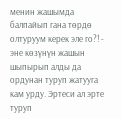менин жашымда балпайып гана төрдө олтуруум керек эле го?! - эне көзүнүн жашын шыпырып алды да ордунан туруп жатууга кам урду. Эртеси ал эрте туруп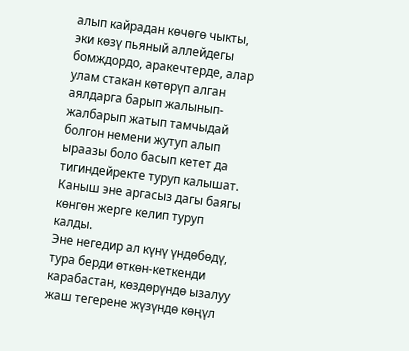алып кайрадан көчөгө чыкты, эки көзү пьяный аллейдегы бомждордо, аракечтерде, алар улам стакан көтөрүп алган аялдарга барып жалынып-жалбарып жатып тамчыдай болгон немени жутуп алып ыраазы боло басып кетет да тигиндейректе туруп калышат. Каныш эне аргасыз дагы баягы көнгөн жерге келип туруп калды.
Эне негедир ал күнү үндөбөдү, тура берди өткөн-кеткенди карабастан, көздөрүндө ызалуу жаш тегерене жүзүндө көңүл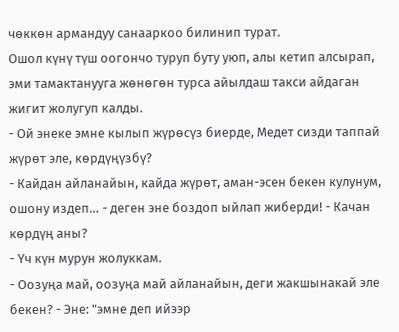чөккөн армандуу санааркоо билинип турат.
Ошол күнү түш оогончо туруп буту уюп, алы кетип алсырап, эми тамактанууга жөнөгөн турса айылдаш такси айдаган жигит жолугуп калды.
- Ой энеке эмне кылып жүрөсүз биерде, Медет сизди таппай жүрөт эле, көрдүңүзбү?
- Кайдан айланайын, кайда жүрөт, аман-эсен бекен кулунум, ошону издеп… - деген эне боздоп ыйлап жиберди! - Качан көрдүң аны?
- Үч күн мурун жолуккам.
- Оозуңа май, оозуңа май айланайын, деги жакшынакай эле бекен? - Эне: "эмне деп ийээр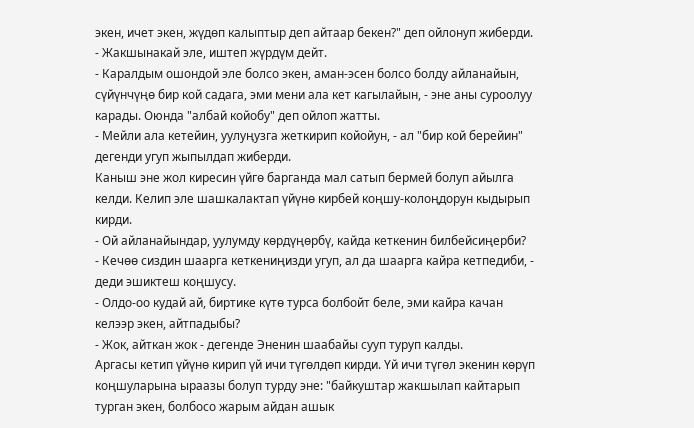экен, ичет экен, жүдөп калыптыр деп айтаар бекен?" деп ойлонуп жиберди.
- Жакшынакай эле, иштеп жүрдүм дейт.
- Каралдым ошондой эле болсо экен, аман-эсен болсо болду айланайын, сүйүнчүңө бир кой садага, эми мени ала кет кагылайын, - эне аны суроолуу карады. Оюнда "албай койобу" деп ойлоп жатты.
- Мейли ала кетейин, уулуңузга жеткирип койойун, - ал "бир кой берейин" дегенди угуп жыпылдап жиберди.
Каныш эне жол киресин үйгө барганда мал сатып бермей болуп айылга келди. Келип эле шашкалактап үйүнө кирбей коңшу-колоңдорун кыдырып кирди.
- Ой айланайындар, уулумду көрдүңөрбү, кайда кеткенин билбейсиңерби?
- Кечөө сиздин шаарга кеткениңизди угуп, ал да шаарга кайра кетпедиби, - деди эшиктеш коңшусу.
- Олдо-оо кудай ай, биртике күтө турса болбойт беле, эми кайра качан келээр экен, айтпадыбы?
- Жок, айткан жок - дегенде Эненин шаабайы сууп туруп калды.
Аргасы кетип үйүнө кирип үй ичи түгөлдөп кирди. Үй ичи түгөл экенин көрүп коңшуларына ыраазы болуп турду эне: "байкуштар жакшылап кайтарып турган экен, болбосо жарым айдан ашык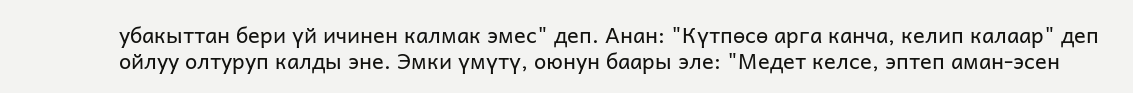убакыттан бери үй ичинен калмак эмес" деп. Анан: "Күтпөсө арга канча, келип калаар" деп ойлуу олтуруп калды эне. Эмки үмүтү, оюнун баары эле: "Медет келсе, эптеп аман-эсен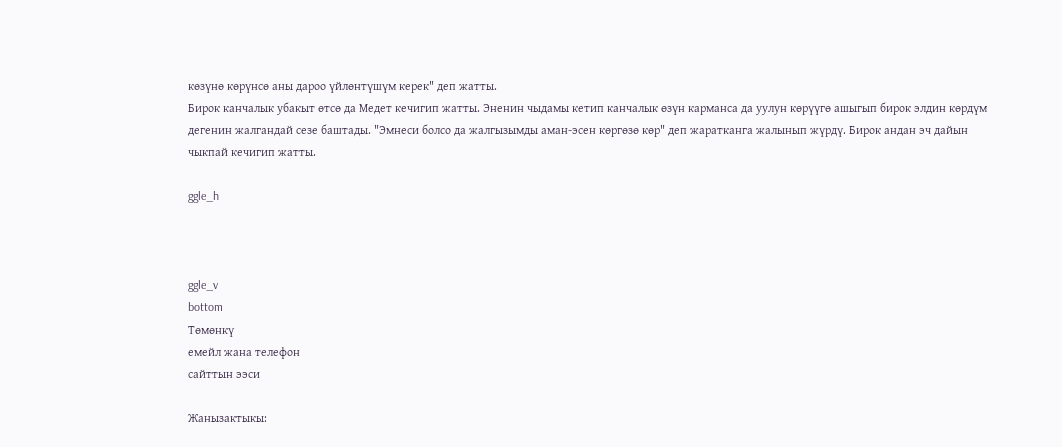көзүнө көрүнсө аны дароо үйлөнтүшүм керек" деп жатты.
Бирок канчалык убакыт өтсө да Медет кечигип жатты. Эненин чыдамы кетип канчалык өзүн карманса да уулун көрүүгө ашыгып бирок элдин көрдүм дегенин жалгандай сезе баштады. "Эмнеси болсо да жалгызымды аман-эсен көргөзө көр" деп жаратканга жалынып жүрдү. Бирок андан эч дайын чыкпай кечигип жатты.

ggle_h



ggle_v
bottom
Төмөнкү
емейл жана телефон
сайттын ээси

Жанызактыкы: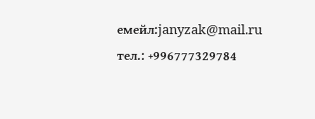емейл:janyzak@mail.ru
тел.: +996777329784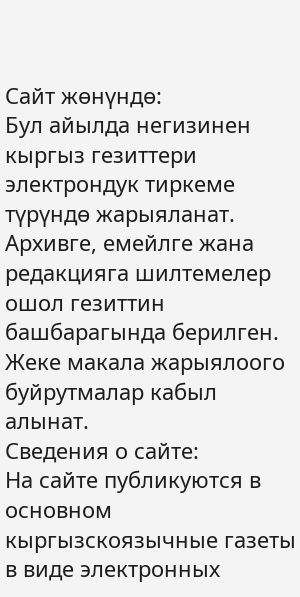Сайт жөнүндө:
Бул айылда негизинен кыргыз гезиттери
электрондук тиркеме түрүндө жарыяланат.
Архивге, емейлге жана редакцияга шилтемелер
ошол гезиттин башбарагында берилген.
Жеке макала жарыялоого буйрутмалар кабыл алынат.
Сведения о сайте:
На сайте публикуются в основном кыргызскоязычные газеты в виде электронных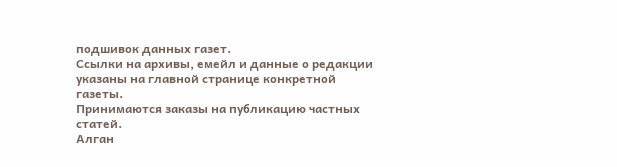подшивок данных газет.
Ссылки на архивы, емейл и данные о редакции
указаны на главной странице конкретной газеты.
Принимаются заказы на публикацию частных статей.
Алган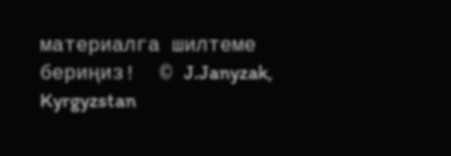материалга шилтеме бериңиз!  © J.Janyzak, Kyrgyzstan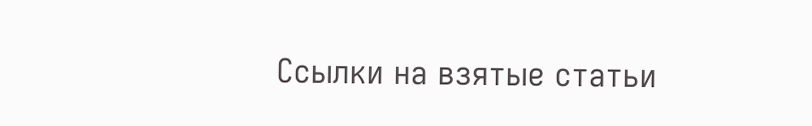Ссылки на взятые статьи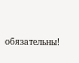обязательны!